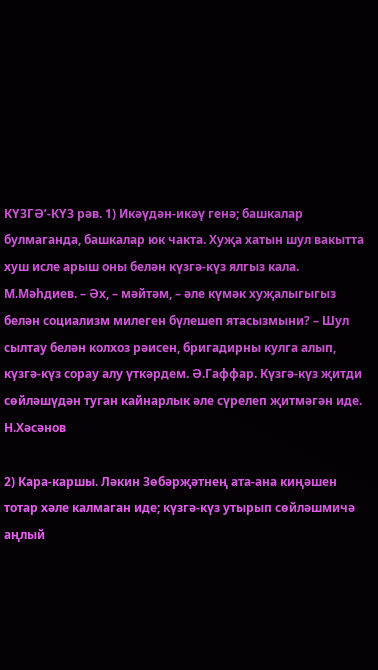КҮЗГӘ’-КҮЗ рәв. 1) Икәүдән-икәү генә; башкалар булмаганда, башкалар юк чакта. Хуҗа хатын шул вакытта хуш исле арыш оны белән күзгә-күз ялгыз кала. М.Мәһдиев. – Әх, – мәйтәм, – әле күмәк хуҗалыгыгыз белән социализм милеген бүлешеп ятасызмыни? – Шул сылтау белән колхоз рәисен, бригадирны кулга алып, күзгә-күз сорау алу үткәрдем. Ә.Гаффар. Күзгә-күз җитди сөйләшүдән туган кайнарлык әле сүрелеп җитмәгән иде. Н.Хәсәнов

2) Кара-каршы. Ләкин Зөбәрҗәтнең ата-ана киңәшен тотар хәле калмаган иде; күзгә-күз утырып сөйләшмичә аңлый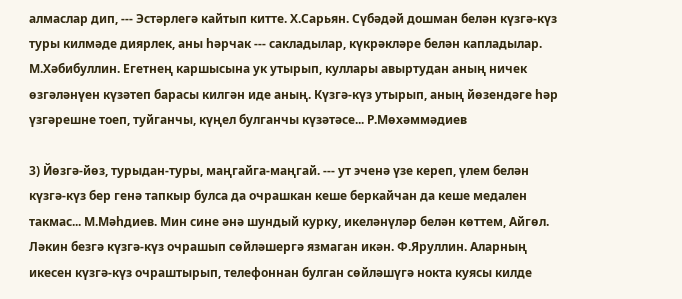алмаслар дип, --- Эстәрлегә кайтып китте. Х.Сарьян. Сүбәдәй дошман белән күзгә-күз туры килмәде диярлек, аны һәрчак --- сакладылар, күкрәкләре белән капладылар. М.Хәбибуллин. Егетнең каршысына ук утырып, куллары авыртудан аның ничек өзгәләнүен күзәтеп барасы килгән иде аның. Күзгә-күз утырып, аның йөзендәге һәр үзгәрешне тоеп, туйганчы, күңел булганчы күзәтәсе... Р.Мөхәммәдиев

3) Йөзгә-йөз, турыдан-туры, маңгайга-маңгай. --- ут эченә үзе кереп, үлем белән күзгә-күз бер генә тапкыр булса да очрашкан кеше беркайчан да кеше медален такмас... М.Мәһдиев. Мин сине әнә шундый курку, икеләнүләр белән көттем, Айгөл. Ләкин безгә күзгә-күз очрашып сөйләшергә язмаган икән. Ф.Яруллин. Аларның икесен күзгә-күз очраштырып, телефоннан булган сөйләшүгә нокта куясы килде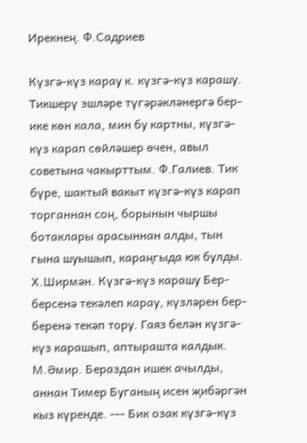Ирекнең. Ф.Садриев

Күзгә-күз карау к. күзгә-күз карашу. Тикшерү эшләре түгәрәкләнергә бер-ике көн кала, мин бу картны, күзгә-күз карап сөйләшер өчен, авыл советына чакырттым. Ф.Галиев. Тик бүре, шактый вакыт күзгә-күз карап торганнан соң, борынын чыршы ботаклары арасыннан алды, тын гына шуышып, караңгыда юк булды. Х.Ширмән. Күзгә-күз карашу Бер-берсенә текәлеп карау, күзләрен бер-беренә текәп тору. Гаяз белән күзгә-күз карашып, аптырашта калдык. М.Әмир. Бераздан ишек ачылды, аннан Тимер Буганың исен җибәргән кыз күренде. --- Бик озак күзгә-күз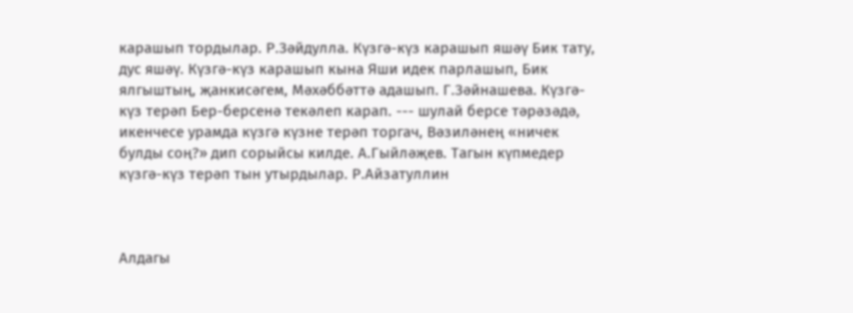карашып тордылар. Р.Зәйдулла. Күзгә-күз карашып яшәү Бик тату, дус яшәү. Күзгә-күз карашып кына Яши идек парлашып, Бик ялгыштың, җанкисәгем, Мәхәббәттә адашып. Г.Зәйнашева. Күзгә-күз терәп Бер-берсенә текәлеп карап. --- шулай берсе тәрәзәдә, икенчесе урамда күзгә күзне терәп торгач, Вәзиләнең «ничек булды соң?» дип сорыйсы килде. А.Гыйләҗев. Тагын күпмедер күзгә-күз терәп тын утырдылар. Р.Айзатуллин



Алдагы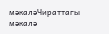мәкаләЧираттагы мәкалә